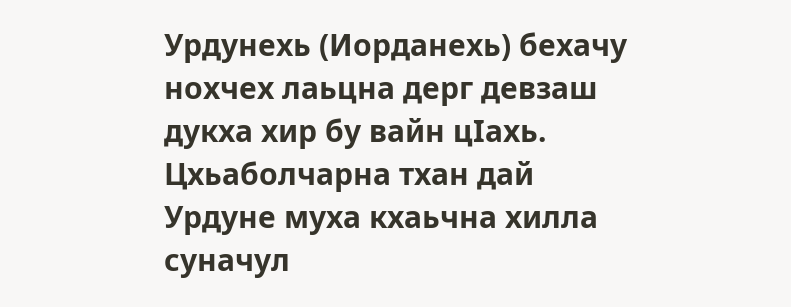Урдунехь (Иорданехь) бехачу нохчех лаьцна дерг девзаш дукха хир бу вайн цIахь. Цхьаболчарна тхан дай Урдуне муха кхаьчна хилла суначул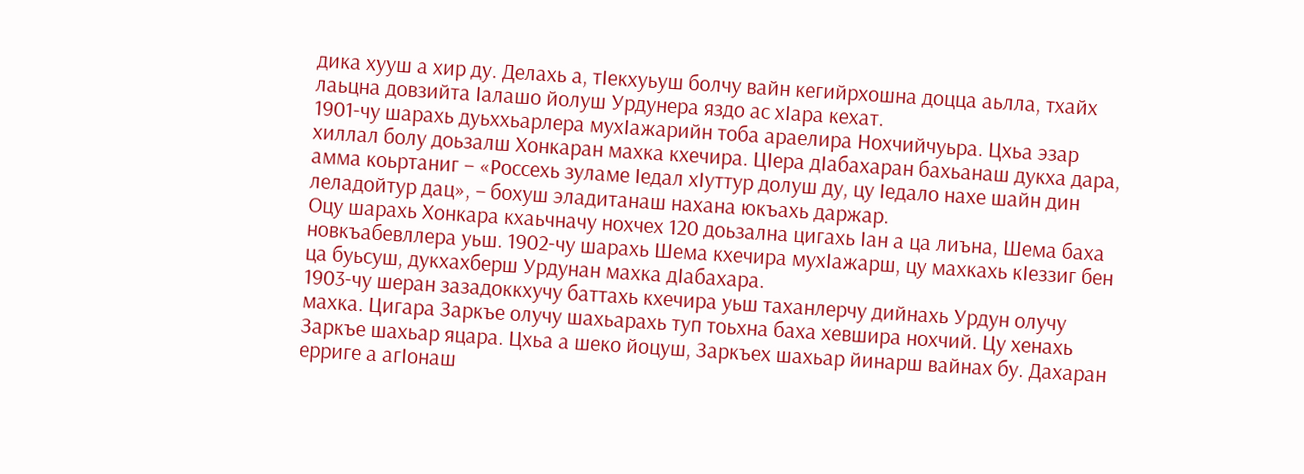дика хууш а хир ду. Делахь а, тIекхуьуш болчу вайн кегийрхошна доцца аьлла, тхайх лаьцна довзийта Iалашо йолуш Урдунера яздо ас хIара кехат.
1901-чу шарахь дуьххьарлера мухIажарийн тоба араелира Нохчийчуьра. Цхьа эзар хиллал болу доьзалш Хонкаран махка кхечира. ЦIера дIабахаран бахьанаш дукха дара, амма коьртаниг – «Россехь зуламе Iедал хIуттур долуш ду, цу Iедало нахе шайн дин леладойтур дац», – бохуш эладитанаш нахана юкъахь даржар.
Оцу шарахь Хонкара кхаьчначу нохчех 120 доьзална цигахь Iан а ца лиъна, Шема баха новкъабевллера уьш. 1902-чу шарахь Шема кхечира мухIажарш, цу махкахь кIеззиг бен ца буьсуш, дукхахберш Урдунан махка дIабахара.
1903-чу шеран зазадоккхучу баттахь кхечира уьш таханлерчу дийнахь Урдун олучу махка. Цигара Заркъе олучу шахьарахь туп тоьхна баха хевшира нохчий. Цу хенахь Заркъе шахьар яцара. Цхьа а шеко йоцуш, Заркъех шахьар йинарш вайнах бу. Дахаран ерриге а агIонаш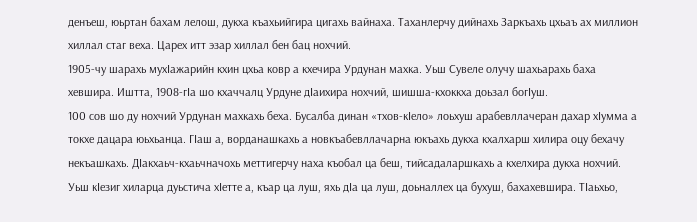денъеш, юьртан бахам лелош, дукха къахьийгира цигахь вайнаха. Таханлерчу дийнахь Заркъахь цхьаъ ах миллион хиллал стаг веха. Царех итт эзар хиллал бен бац нохчий.
1905-чу шарахь мухIажарийн кхин цхьа ковр а кхечира Урдунан махка. Уьш Сувеле олучу шахьарахь баха хевшира. Иштта, 1908-гIа шо кхаччалц Урдуне дIаихира нохчий, шишша-кхоккха доьзал богIуш.
100 сов шо ду нохчий Урдунан махкахь беха. Бусалба динан «тхов-кIело» лоьхуш арабевллачеран дахар хIумма а токхе дацара юьхьанца. ГIаш а, ворданашкахь а новкъабевллачарна юкъахь дукха кхалхарш хилира оцу бехачу некъашкахь. ДIакхаьч-кхаьчначохь меттигерчу наха къобал ца беш, тийсадаларшкахь а кхелхира дукха нохчий. Уьш кIезиг хиларца дуьстича хIетте а, къар ца луш, яхь дIа ца луш, доьналлех ца бухуш, бахахевшира. ТIаьхьо,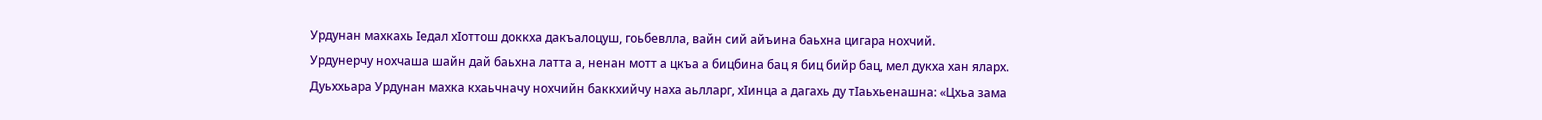Урдунан махкахь Iедал хIоттош доккха дакъалоцуш, гоьбевлла, вайн сий айъина баьхна цигара нохчий.
Урдунерчу нохчаша шайн дай баьхна латта а, ненан мотт а цкъа а бицбина бац я биц бийр бац, мел дукха хан яларх.
Дуьххьара Урдунан махка кхаьчначу нохчийн баккхийчу наха аьлларг, хIинца а дагахь ду тIаьхьенашна: «Цхьа зама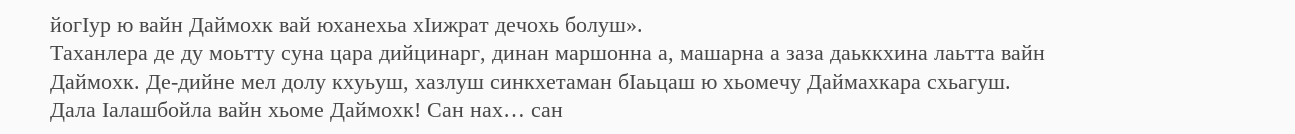йогIур ю вайн Даймохк вай юханехьа хIижрат дечохь болуш».
Таханлера де ду моьтту суна цара дийцинарг, динан маршонна а, машарна а заза даьккхина лаьтта вайн Даймохк. Де-дийне мел долу кхуьуш, хазлуш синкхетаман бIаьцаш ю хьомечу Даймахкара схьагуш.
Дала Iалашбойла вайн хьоме Даймохк! Сан нах… сан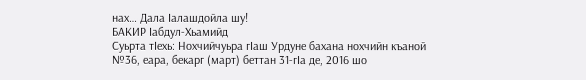нах… Дала Iалашдойла шу!
БАКИР Iабдул-Хьамийд
Суьрта тIехь: Нохчийчуьра гIаш Урдуне бахана нохчийн къаной
№36, еара, бекарг (март) беттан 31-гIа де, 2016 шо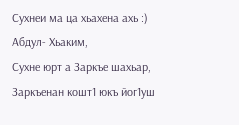Сухнеи ма ца хьахена ахь :)
Абдул- Хьаким,
Сухне юрт а Заркъе шахьар, Заркъенан кошт1 юкъ йог1уш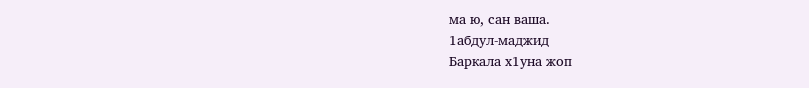ма ю, сан ваша.
1абдул-маджид
Баркала х1уна жоп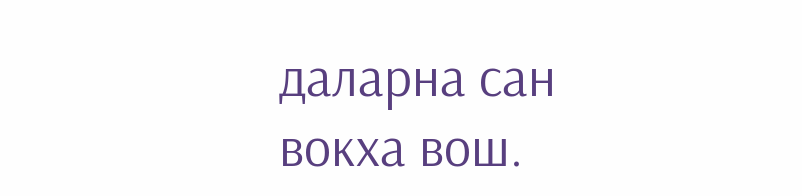даларна сан вокха вош.